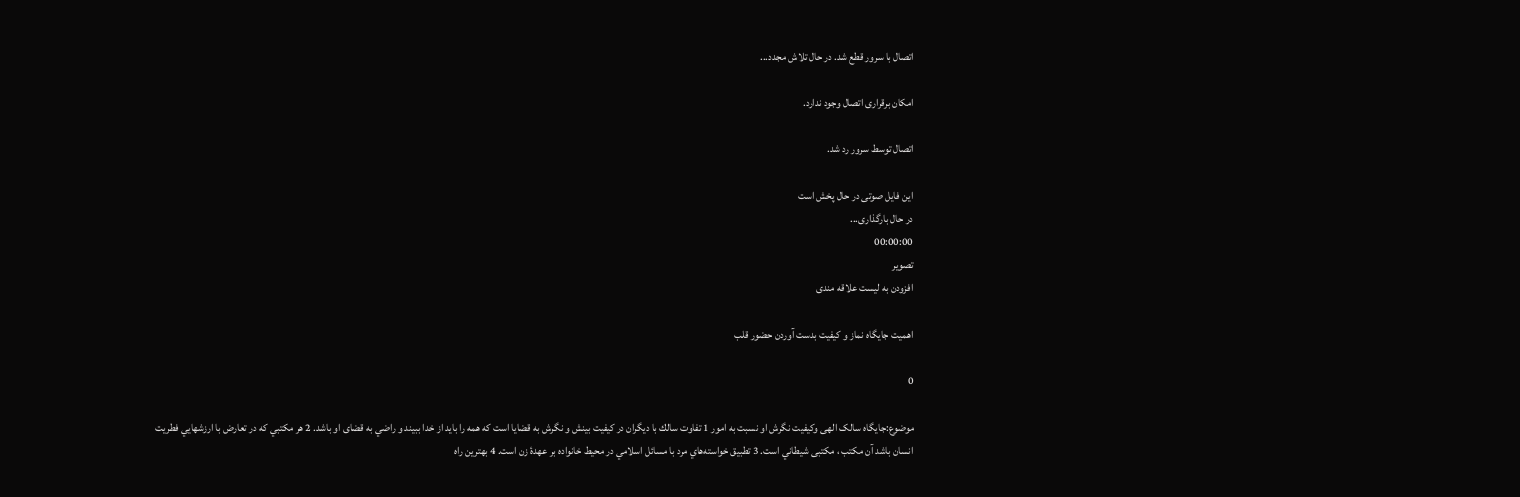اتصال با سرور قطع شد. در حال تلاش مجدد...

امکان برقراری اتصال وجود ندارد.

اتصال توسط سرور رد شد.

این فایل صوتی در حال پخش است
در حال بارگذاری...
00:00:00
تصویر
افزودن به لیست علاقه مندی

اهمیت جایگاه نماز و کیفیت بدست آوردن حضور قلب

0

موضوع:جایگاه سالک الهی وکیفیت نگرش او نسبت به امور 1 تفاوت سالك با ديگران در كيفيت بينش و نگرش به قضايا است كه همه را بايد از خدا ببيند و راضي به قضای او باشد. 2 هر مكتبي كه در تعارض با ارزشهايي فطریت انسان باشد آن مكتب ، مکتبی شيطاني است. 3 تطبيق خواسته‌هاي مرد با مسائل اسلامي در محيط خانواده بر عهدۀ زن است. 4 بهترين راه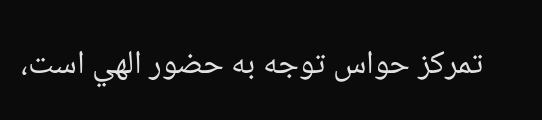تمركز حواس توجه به حضور الهي است،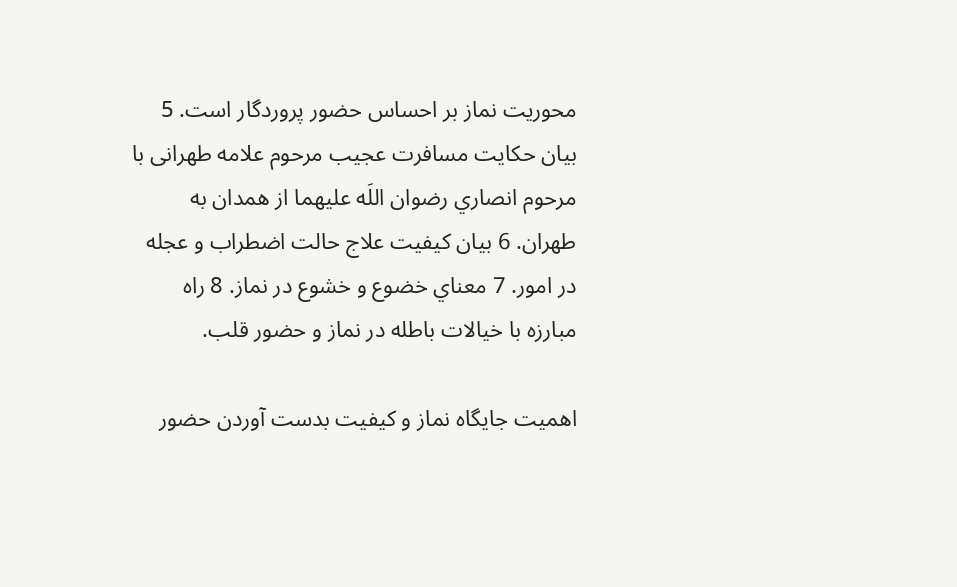محوريت نماز بر احساس حضور پروردگار است. 5 بیان حكايت مسافرت عجيب مرحوم علامه طهرانی با مرحوم انصاري رضوان اللَه عليهما از همدان به طهران. 6 بیان کیفیت علاج حالت اضطراب و عجله در امور. 7 معناي خضوع و خشوع در نماز. 8 راه مبارزه با خيالات باطله در نماز و حضور قلب.

اهمیت جایگاه نماز و کیفیت بدست آوردن حضور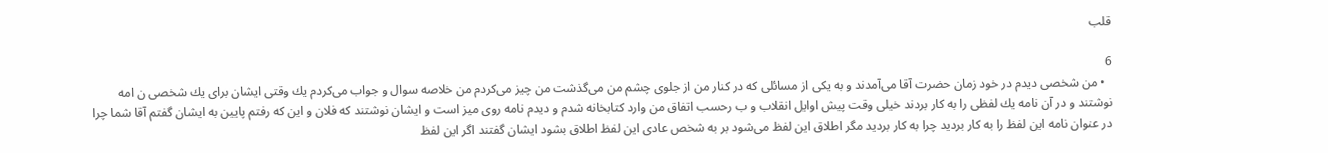قلب

6
  • من شخصی دیدم در خود زمان حضرت آقا می‌آمدند و به یكی از مسائلی كه در كنار من از جلوی چشم من می‌گذشت من چیز می‌كردم من خلاصه سوال و جواب می‌كردم یك وقتی ایشان برای یك شخصی ن امه نوشتند و در آن نامه یك لفظی را به كار بردند خیلی وقت پیش اوایل انقلاب و ب رحسب اتفاق من وارد كتابخانه شدم و دیدم نامه روی میز است و ایشان نوشتند كه فلان و این كه رفتم پایین به ایشان گفتم آقا شما چرا در عنوان نامه این لفظ را به كار بردید چرا به كار بردید مگر اطلاق این لفظ می‌شود بر به شخص عادی این لفظ اطلاق بشود ایشان گفتند اگر این لفظ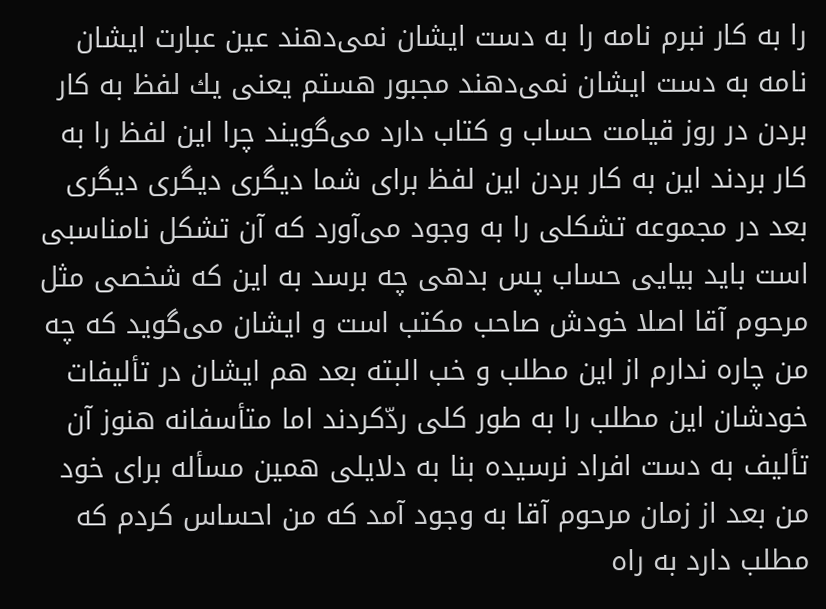را به كار نبرم نامه را به دست ایشان نمی‌دهند عین عبارت ایشان نامه به دست ایشان نمی‌دهند مجبور هستم یعنی یك لفظ به كار بردن در روز قیامت حساب و كتاب دارد می‌گویند چرا این لفظ را به كار بردند این به كار بردن این لفظ برای شما دیگری دیگری دیگری بعد در مجموعه تشكلی را به وجود می‌آورد كه آن تشكل نامناسبی است باید بیایی حساب پس بدهی چه برسد به این كه شخصی مثل مرحوم آقا اصلا خودش صاحب مكتب است و ایشان می‌گوید كه چه من چاره ندارم از این مطلب و خب البته بعد هم ایشان در تألیفات خودشان این مطلب را به طور كلی ردّكردند اما متأسفانه هنوز آن تألیف به دست افراد نرسیده بنا به دلایلی همین مسأله برای خود من بعد از زمان مرحوم آقا به وجود آمد كه من احساس كردم كه مطلب دارد به راه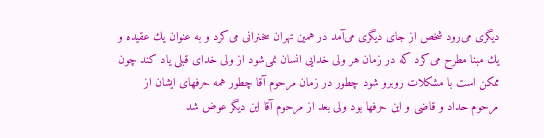دیگری می‌رود شخص از جای دیگری می‌آمد در همین تهران سخنرانی می‌كرد و به عنوان یك عقیده و یك مبنا مطرح می‌كرد كه در زمان هر ولی خدایی انسان نمی‌شود از ولی خدای قبلی یاد كند چون ممكن است با مشكلات روبرو شود چطور در زمان مرحوم آقا چطور همه حرفهای ایشان از مرحوم حداد و قاضی و این حرفها بود ولی بعد از مرحوم آقا این دیگر عوض شد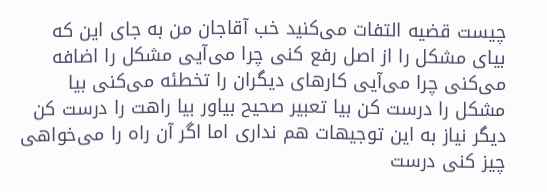چیست قضیه التفات می‌كنید خب آقاجان من به جای این كه بیای مشكل را از اصل رفع كنی چرا می‌آیی مشكل را اضافه می‌كنی چرا می‌آیی كارهای دیگران را تخطئه می‌كنی بیا مشكل را درست كن بیا تعبیر صحیح بیاور بیا راهت را درست كن دیگر نیاز به این توجیهات هم نداری اما اگر آن راه را می‌خواهی چیز كنی درست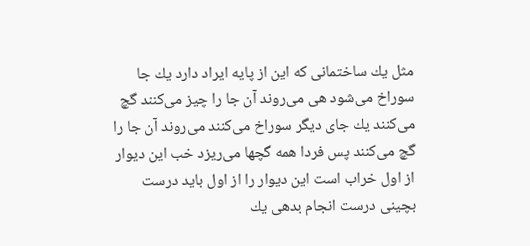مثل یك ساختمانی كه این از پایه ایراد دارد یك جا سوراخ می‌شود هی می‌روند آن جا را چیز می‌كنند گچ می‌كنند یك جای دیگر سوراخ می‌كنند می‌روند آن جا را گچ می‌كنند پس فردا همه گچها می‌ریزد خب این دیوار از اول خراب است این دیوار را از اول باید درست بچینی درست انجام بدهی یك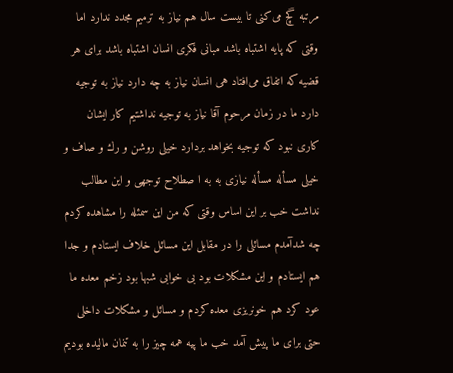مرتبه گچ می‌كنی تا بیست سال هم نیاز به ترمیم مجدد ندارد اما وقتی كه پایه اشتباه باشد مبانی فكری انسان اشتباه باشد برای هر قضیه كه اتفاق می‌افتاد هی انسان نیاز به چه دارد نیاز به توجیه دارد ما در زمان مرحوم آقا نیاز به توجیه نداشتیم كار ایشان كاری نبود كه توجیه بخواهد بردارد خیلی روشن و رك و صاف و خیلی مسأله مسأله نیازی به به ا صطلاح توجهی و این مطالب نداشت خب بر این اساس وقتی كه من این سمئله را مشاهده كردم چه شدآمدم مسائلی را در مقابل این مسائل خلاف ایستادم و جدا هم ایستادم و این مشكلات بود بی خوابی شبها بود زخم معده ما عود كرد هم خونریزی معده كردم و مسائل و مشكلات داخلی حتی برای ما پیش آمد خب ما پیه همه چیز را به تنمان مالیده بودیم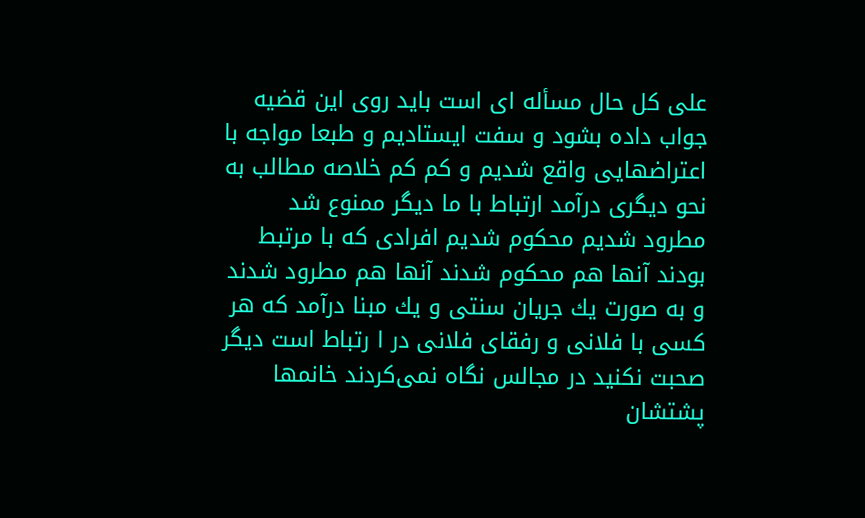علی كل حال مسأله ای است باید روی این قضیه جواب داده بشود و سفت ایستادیم و طبعا مواجه با اعتراضهایی واقع شدیم و كم كم خلاصه مطالب به نحو دیگری درآمد ارتباط با ما دیگر ممنوع شد مطرود شدیم محكوم شدیم افرادی كه با مرتبط بودند آنها هم محكوم شدند آنها هم مطرود شدند و به صورت یك جریان سنتی و یك مبنا درآمد كه هر كسی با فلانی و رفقای فلانی در ا رتباط است دیگر صحبت نكنید در مجالس نگاه نمی‌كردند خانمها پشتشان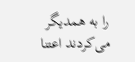را به همدیگر می‌كردند اعتنا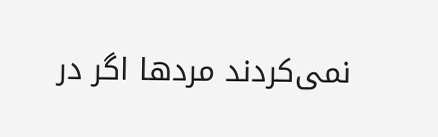نمی‌كردند مردها اگر در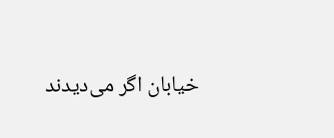خیابان اگر می‌دیدند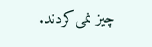چیز نمی‌كردند.